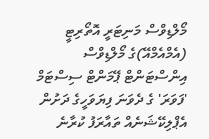މޯލްޑިވްސް މަނިޓަރީ އޮތޯރިޓީ (އެމްއެމްއޭ)ގެ މޯލްޑިވްސް އިންސްޓަންޓް ޕޭމަންޓް ސިސްޓަމް 'ފަވަރަ' ގެ ދެވަނަ ފިޔަވަހީގެ ދަށުން އެޕްލިކޭޝަނެއް ތައާރަފު ކުރާނެ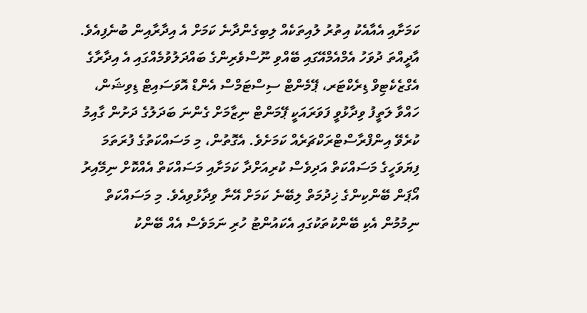ކަމަށާއި އެއާއެކު އިތުރު ލުއިތަކެއް ލިބިގެންދާނެ ކަމަށް އެ އިދާރާއިން ބުނެފިއެވެ.
އާދީއްތަ ދުވަހު އެމްއެމްއޭގައި ބޭއްވި ނޫސްވެރިންގެ ބައްދަލުވުމެއްގައި އެ އިދާރާގެ އެގްޒެކެޓިވް ޑިރެކްޓަރ، ޕޭމެންޓް ސިސްޓަމްސް އެންޑް އޮވަސައިޓް ޑިވިޝަން، ހައްވާ ލަތީފު ވިދާޅުވީ ފަވަރައަކީ ޕޭމަންޓް ނިޒާމަށް ގެންނަ ބަދަލުގެ ދަށުން ގާއިމު ކުރެވޭ އިންފްރާސްޓްރަކްޗަރެއް ކަމަށެވެ. އެގޮތުން، މި މަސައްކަތުގެ ފުރަތަމަ ފިޔަވަހީގެ މަސައްކަތް އަދިވެސް ކުރިއަށްދާ ކަމަށާއި މަސައްކަތް އެއްކޮށް ނިމޭއިރު އޯޕަން ބޭންކިންގެ ޚިދުމަތް ލިބޭނެ ކަމަށް އޭނާ ވިދާޅުވިއެވެ. މި މަސައްކަތް ނިމުމުން އެކި ބޭންކުތަކުގައި އެކައުންޓު ހުރި ނަމަވެސް އެއް ބޭންކު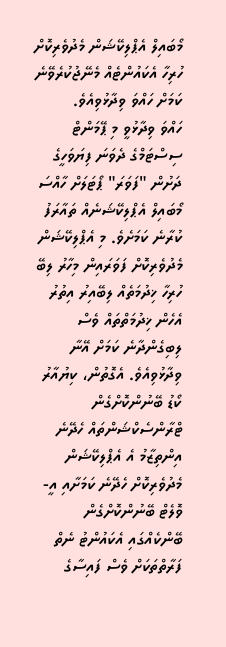މޯބައިލް އެޕްލިކޭޝަން މެދުވެރިކޮށް ހުރިހާ އެކައުންޓެއް މެނޭޖުކުރެވޭނެ ކަމަށް ހައްވަ ވިދާޅުވިއެވެ.
ހައްވަ ވިދާޅުވީ މި ޕޭމަންޓް ސިސްޓަމްގެ ދެވަނަ ފިޔަވަހީގެ ދަށުން "ފަވަރަ" ޕޯޓަލަށް ހާއްސަ މޯބައިލް އެޕްލިކޭޝަނެއް ތައާރަފު ކުރާނެ ކަމަށެވެ. މި އެޕްލިކޭޝަން މެދުވެރިކޮށް ފަވަރައިން މިހާރު ލިބޭ ހުރިހާ ޚިދުމަތެއް ލިބޭއިރު އިތުރު އެހެން ޚިދުމަތްތައް ވެސް ލިބިގެންދާނެ ކަމަށް އޭނާ ވިދާޅުވިއެވެ. އެގޮތުން، ކިޔުއާރު ކޯޑު ބޭނުންކޮށްގެން ޓްރާންސެކްޝަންތައް ހެދޭނެ އިންތިޒާމު އެ އެޕްލިކޭޝަން މެދުވެރިކޮށް ހެދޭނެ ކަމަށާއި އީ- ވޮލެޓް ބޭނުންކޮށްގެން ބޭންކެއްގައި އެކައުންޓު ނެތް ފަރާތްތަކަށް ވެސް ފައިސާގެ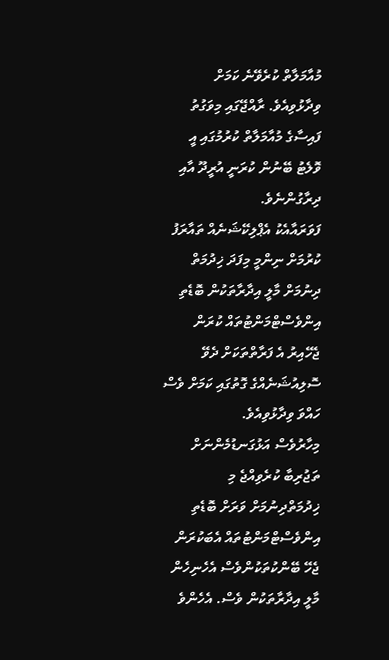މުއާމަލާތް ކުރެވޭނެ ކަމަށް ވިދާޅުވިއެވެ. ރާއްޖޭގައި މިވަގުތު ފައިސާގެ މުއާމަލާތް ކުރުމުގައި އީ ވޮލެޓު ބޭނުން ކުރަނީ އުރީދޫ އާއި ދިރާގުންނެވެ.
ފަވަރައާއެކު އެޕްލިކޭޝަނެއް ތައާރަފު ކުރުމަށް ނިންމީ މިފަދަ ޚިދުމަތް ދިނުމަށް މާލީ އިދާރާތަކުން ބޮޑެތި އިންވެސްޓްމަންޓުތައް ކުރަން ޖެހޭއިރު އެ ފަރާތްތަކަށް ދެވޭ ސޮލިއުޝަނެއްގެ ގޮތުގައި ކަމަށް ވެސް ހައްވަ ވިދާޅުވިއެވެ.
މިހާރުވެސް އަޅުގަނޑުމެންނަށް ތަޖުރިބާ ކުރެވިއްޖެ މި ޚިދުމަތްދިނުމަށް ވަރަށް ބޮޑެތި އިންވެސްޓްމަންޓުތައް އެބަކުރަން ޖެހޭ ބޭންކުތަކުންވެސް އެހެނިހެން މާލީ އިދާރާތަކުން ވެސް. އެހެންވެ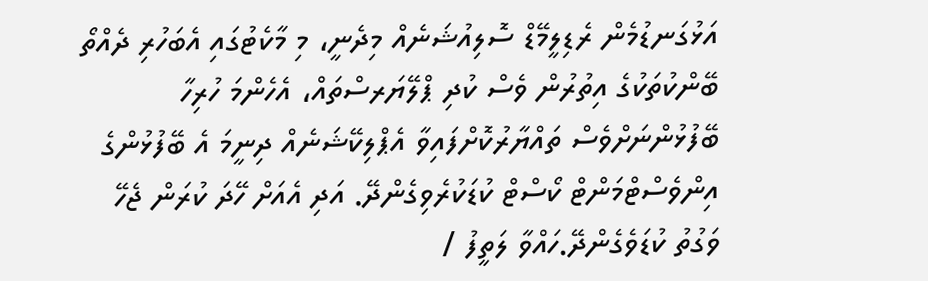އަޅުގަނޑުމެން ރެޑިލީމޭޑް ސޮލިއުޝަނެއް މިދެނީ، މި މާކެޓުގައި އެބަހުރި ދެއްތޯ ބޭންކުތަކުގެ އިތުރުން ވެސް ކުދި ޕްލޭޔަރސްތައް، އެހެންމަ ހުރިހާ ބޭފުޅުންނަށްވެސް ތައްޔާރުކޮށްފައިވާ އެޕްލިކޭޝަނެއް ދިނީމަ އެ ބޭފުޅުންގެ އިންވެސްޓްމަންޓް ކޯސްޓް ކުޑަކުރެވިގެންދޭ. އަދި އެއަށް ހޭދަ ކުރަން ޖެހޭ ވަގުތު ކުޑަވެގެންދޭ.ހައްވާ ލަތީފު /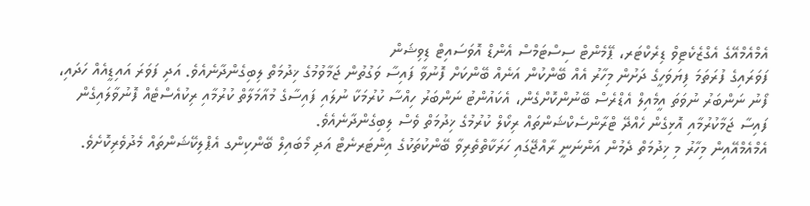އެމްއެމްއޭގެ އެގްޒެކެޓިވް ޑިރެކްޓަރ، ޕޭމެންޓް ސިސްޓަމްސް އެންޑް އޮވަސައިޓް ޑިވިޝަން
ފަވަރައިގެ ފުރަތަމަ ފިޔަވަހީގެ ދަށުން މިހާރު އެއް ބޭންކުން އަނެއް ބޭންކަށް ފޮނުވާ ފައިސާ ވަގުތުން ޖަމާވުމުގެ ޚިދުމަތް ލިބިގެންދާނެއެވެ. އަދި ފަވަރަ އައިޑީއެއް ހަދައި، ފޯނު ނަންބަރު ނުވަތަ އީމެއިލް އެޑްރެސް ބޭނުންކޮށްގެން، އެކައުންޓު ނަންބަރު ހިއްސާ ކުރުމަކާ ނުލައި ފައިސާގެ މުއާމަލާތް ކުރުމާއި ރިކުއެސްޓެއް ފޮނުވާލައިގެން ފައިސާ ޖަމާކުރުމާއި އޮޅިގެން ހެއްދޭ ޓްރާންސެކްޝަންތައް ރިކޯލް ކުރުމުގެ ޚިދުމަތް ވެސް ލިބިގެންދާނެއެވެ.
އެމްއެމްއޭއިން މިހާރު މި ޚިދުމަތް ދެމުން އަންނަނީ ރާއްޖޭގައި ހަރަކާތްތެރިވާ ބޭންކުތަކުގެ އިންޓަރނެޓް އަދި މޯބައިލް ބޭންކިންގ އެޕްލިކޭޝަންތައް މެދުވެރިކޮށެވެ.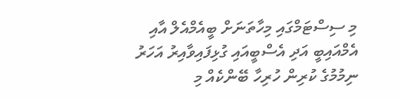މި ސިސްޓަމްގައި މިހާތަނަށް ބީއެމްއެލް އާއި އެމްއައިބީ އަދި އެސްބީއައި ގުޅިފައިވާއިރު އަހަރު ނިމުމުގެ ކުރިން ހުރިހާ ބޭންކެއް މި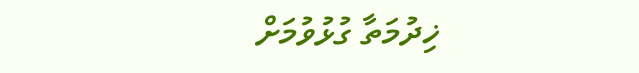ޚިދުމަތާ ގުޅުވުމަށް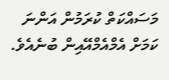މަސައްކަތް ކުރަމުން އަންނަ ކަމަށް އެމްއެމްއޭއިން ބުނެއެވެ.